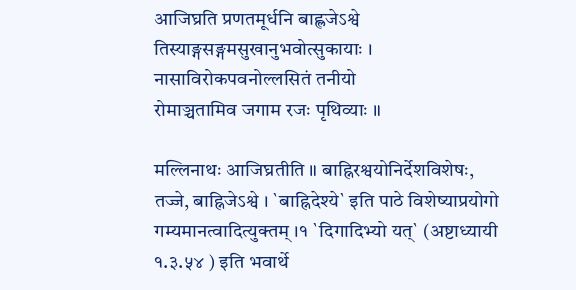आजिघ्रति प्रणतमूर्धनि बाह्लजेऽश्वे
तिस्याङ्गसङ्गमसुखानुभवोत्सुकायाः ।
नासाविरोकपवनोल्लसितं तनीयो
रोमाञ्चतामिव जगाम रजः पृथिव्याः ॥

मल्लिनाथः आजिघ्रतीति ॥ बाह्निरश्वयोनिर्देशविशेषः, तज्जे, बाह्निजेऽश्वे । `बाह्निदेश्ये` इति पाठे विशेष्याप्रयोगो गम्यमानत्वादित्युक्तम् ।१ `दिगादिभ्यो यत्` (अष्टाध्यायी १.३.५४ ) इति भवार्थे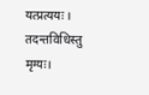यत्प्रत्ययः । तदन्तविधिस्तु मृग्यः।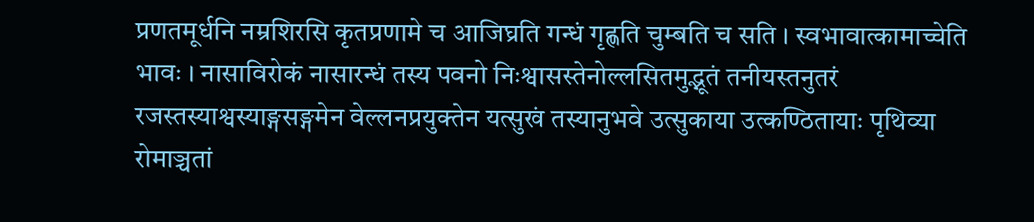प्रणतमूर्धनि नम्रशिरसि कृतप्रणामे च आजिघ्रति गन्धं गृह्णति चुम्बति च सति । स्वभावात्कामाच्चेति भावः । नासाविरोकं नासारन्धं तस्य पवनो निःश्वासस्तेनोल्लसितमुद्भूतं तनीयस्तनुतरं रजस्तस्याश्वस्याङ्गसङ्गमेन वेल्लनप्रयुक्तेन यत्सुखं तस्यानुभवे उत्सुकाया उत्कण्ठितायाः पृथिव्या रोमाञ्चतां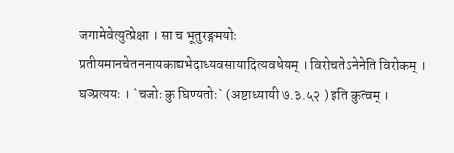जगामेवेत्युत्प्रेक्षा । सा च भूतुरङ्गमयोः प्रतीयमानचेतननायकाद्यभेदाध्यवसायादित्यवधेयम् । विरोचतेऽनेनेति विरोकम् । घञ्प्रत्ययः । `चजोः कु घिण्यतोः` (अष्टाध्यायी ७.३.५२ ) इति कुत्वम् ।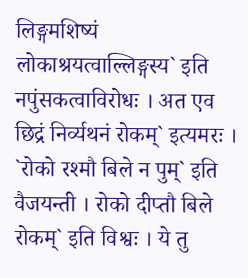लिङ्गमशिष्यं लोकाश्रयत्वाल्लिङ्गस्य` इति नपुंसकत्वाविरोधः । अत एव छिद्रं निर्व्यथनं रोकम्` इत्यमरः । `रोको रश्मौ बिले न पुम्` इति वैजयन्ती । रोको दीप्तौ बिले रोकम्` इति विश्वः । ये तु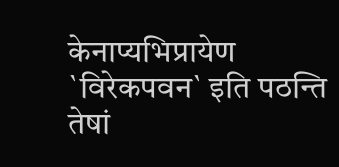केनाप्यभिप्रायेण `विरेकपवन` इति पठन्ति तेषां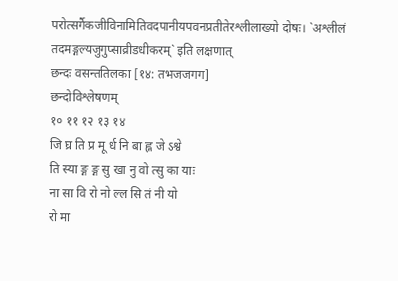परोत्सर्गैकजीविनामितिवदपानीयपवनप्रतीतेरश्लीलाख्यो दोषः। `अश्लीलं तदमङ्गल्यजुगुप्साव्रीडधीकरम्` इति लक्षणात्
छन्दः वसन्ततिलका [१४: तभजजगग]
छन्दोविश्लेषणम्
१० ११ १२ १३ १४
जि घ्र ति प्र मू र्ध नि बा ह्ल जे ऽश्वे
ति स्या ङ्ग ङ्ग सु खा नु वो त्सु का याः
ना सा वि रो नो ल्ल सि तं नी यो
रो मा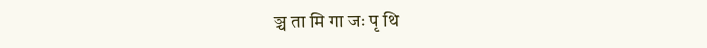ञ्च ता मि गा जः पृ थि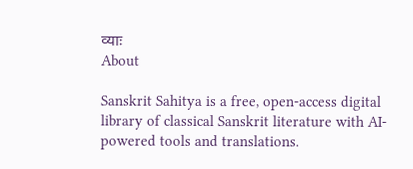व्याः
About

Sanskrit Sahitya is a free, open-access digital library of classical Sanskrit literature with AI-powered tools and translations.